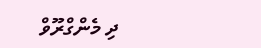ދި މެންގްރޫވް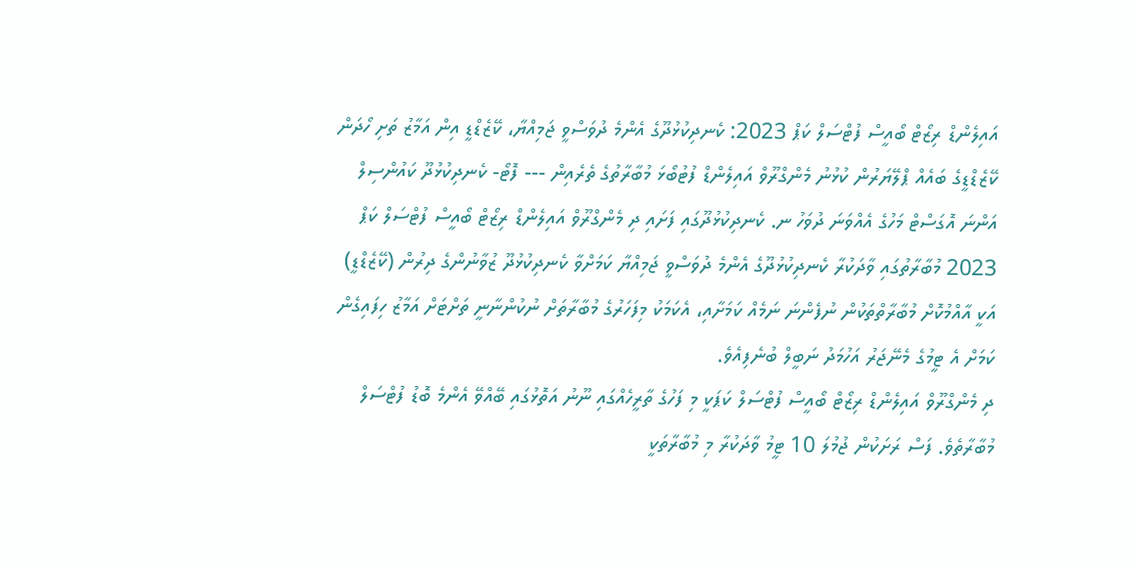އައިލެންޑް ރިޒޯޓް ބޯއީސް ފުޓްސަލް ކަޕް 2023: ކެނދިކުޅުދޫގެ އެންމެ ދުވަސްވީ ޖަމިއްޔާ، ކޭޒެޑްޑީ އިން އަމާޒު ތަށި ހޯދަން
ކޭޒެޑްޑީގެ ބައެއް ޕްލޭޔަރުން ކުޅުނު މެންގްރޫވް އައިލެންޑް ފުޓުބޯޅަ މުބާރާތުގެ ތެރެއިން --- ފޮޓޯ- ކެނދިކުޅުދޫ ކައުންސިލް
އަންނަ އޮގަސްޓް މަހުގެ އެއްވަނަ ދުވަހު ނ. ކެނދިކުޅުދޫގައި ފަށައި ދި މެންގްރޫވް އައިލެންޑް ރިޒޯޓް ބޯއީސް ފުޓްސަލް ކަޕް 2023 މުބާރާތުގައި ވާދަކުރާ ކެނދިކުޅުދޫގެ އެންމެ ދުވަސްވީ ޖަމިއްޔާ ކަމަށްވާ ކެނދިކުޅުދޫ ޒުވާނުންގެ ދިރުން (ކޭޒެޑްޑީ) އަކީ އާއްމުކޮށް މުބާރާތްތަކުން ނުފެންނަ ނަމެއް ކަމަށާއި، އެކަމަކު މިފަހަރުގެ މުބާރާތަށް ނުކުންނާނީ ތަށްޓަށް އަމާޒު ހިފައިގެން ކަމަށް އެ ޓީމުގެ މެނޭޖަރު އަހުމަދު ނަބީލް ބުނެފިއެވެ.
ދި މެންގްރޫވް އައިލެންޑް ރިޒޯޓް ބޯއީސް ފުޓްސަލް ކަޕަކީ މި ފަހުގެ ތާރީހެއްގައި ނޫނު އަތޮޅުގައި ބޭއްވޭ އެންމެ ބޮޑު ފުޓްސަލް މުބާރާތެވެ. ފަސް ރަށަކުން ޖުމުލަ 10 ޓީމު ވާދަކުރާ މި މުބާރާތަކީ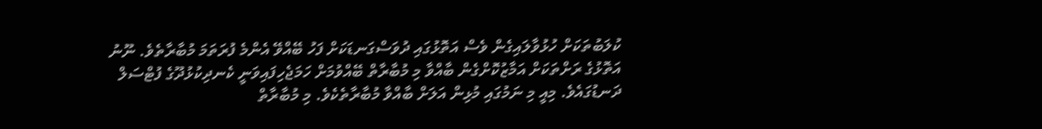ކުލަބުތަކަށް ހުޅުވާލައިގެން ވެސް އަތޮޅުގައި ދުވަސްގަނޑަކަށް ފަހު ބޭއްވޭ އެންމެ ފުރަތަމަ މުބާރާތެވެ. ނޫނު އަތޮޅުގެ ރަށްތަކަށް އަމާޒުކޮށްގެން ބާއްވާ މި މުބާރާތް ބޭއްވުމަށް ހަމަޖެހިފައިވަނީ ކެނދިކުޅުދޫގެ ފުޓްސަލް ދަނޑުގައެވެ. މިއީ މި ނަމުގައި މުޅިން އަލަށް ބާއްވާ މުބާރާތެކެވެ. މި މުބާރާތް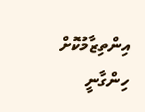އިންތިޒާމުކޮށް ހިންގާނީ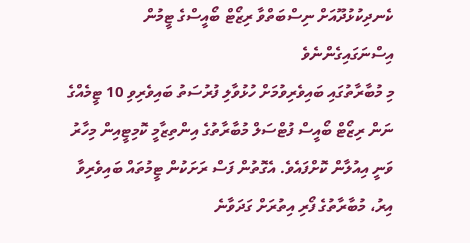ކެނދިކުޅުދޫއަށް ނިސްބަތްވާ ރިޒޯޓް ބޯއީސްގެ ޓީމުން އިސްނަގައިގެންނެވެ
މި މުބާރާތުގައި ބައިވެރިވުމަށް ހުޅުވާލި ފުރުސަތު ބައިވެރިވި 10 ޓީމެއްގެ ނަން ރިޒޯޓް ބޯއީސް ފުޓްސަލް މުބާރާތުގެ އިންތިޒާމީ ކޮމިޓީއިން މިހާރު ވަނީ އިއުލާން ކޮށްފައެވެ. އެގޮތުން ފަސް ރަށަކުން ޓީމުތައް ބައިވެރިވާ އިރު، މުބާރާތުގެ ފޯރި އިތުރަށް ގަދަވާނެ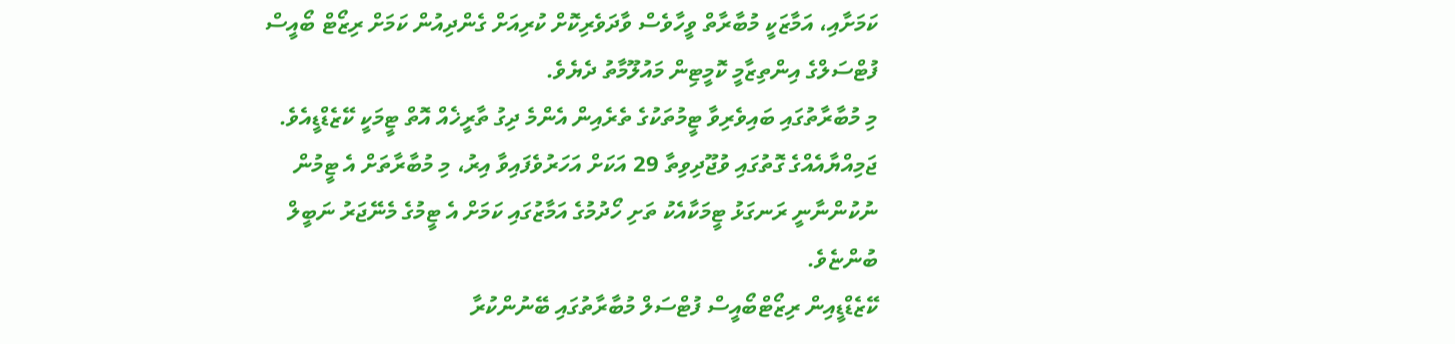ކަމަށާއި، އަމާޒަކީ މުބާރާތް ވީހާވެސް ވާދަވެރިކޮށް ކުރިއަށް ގެންދިއުން ކަމަށް ރިޒޯޓް ބޯއީސް ފުޓްސަލްގެ އިންތިޒާމީ ކޮމީޓިން މައުލޫމާތު ދެޔެވެ.
މި މުބާރާތުގައި ބައިވެރިވާ ޓީމުތަކުގެ ތެރެއިން އެންމެ ދިގު ތާރީޚެއް އޮތް ޓީމަކީ ކޭޒެޑްޑީއެވެ. ޖަމިއްޔާއެއްގެ ގޮތުގައި ވުޖޫދިވިތާ 29 އަކަށް އަހަރުވެފައިވާ އިރު، މި މުބާރާތަށް އެ ޓީމުން ނުކުންނާނީ ރަނގަޅު ޓީމަކާއެކު ތަށި ހޯދުމުގެ އަމާޒުގައި ކަމަށް އެ ޓީމުގެ މެނޭޖަރު ނަބީލް ބުންޏެވެ.
ކޭޒެޑްޑީއިން ރިޒޯޓްބޯއީސް ފުޓްސަލް މުބާރާތުގައި ބޭނުންކުރާ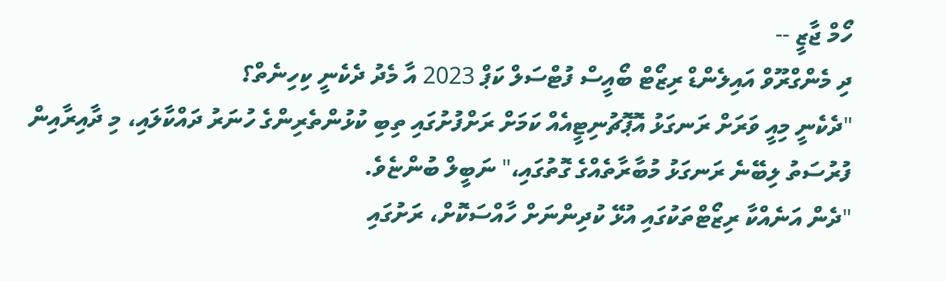ހޯމް ޖާޒީ --
ދި މެންގްރޫވް އައިލެންޑް ރިޒޯޓް ބޯއީސް ފުޓްސަލް ކަޕް 2023 އާ މެދު ދެކެނީ ކިހިނެތް؟
"ދެކެނީ މިއީ ވަރަށް ރަނގަޅު އޮޕޮޗުނިޓީއެއް ކަމަށް ރަށްފުށުގައި ތިބި ކުޅުންތެރިންގެ ހުނަރު ދައްކާލައި، މި ދާއިރާއިން ފުރުސަތު ލިބޭނެ ރަނގަޅު މުބާރާތެއްގެ ގޮތުގައި،" ނަބީލް ބުންޏެވެ.
"ދެން އަނެއްކާ ރިޒޯޓްތަކުގައި އުޅޭ ކުދިންނަށް ހާއްސަކޮށް، ރަށުގައި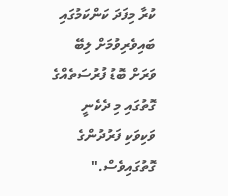ކުރާ މިފަދަ ކަންކަމުގައި ބައިވެރިވުމަށް ލިބޭ ވަރަށް ބޮޑު ފުރުސަތެއްގެ ގޮތުގައި މި ދެކެނީ ވަކިވަކި ފަރުދުންގެ ގޮތުގައިވެސް."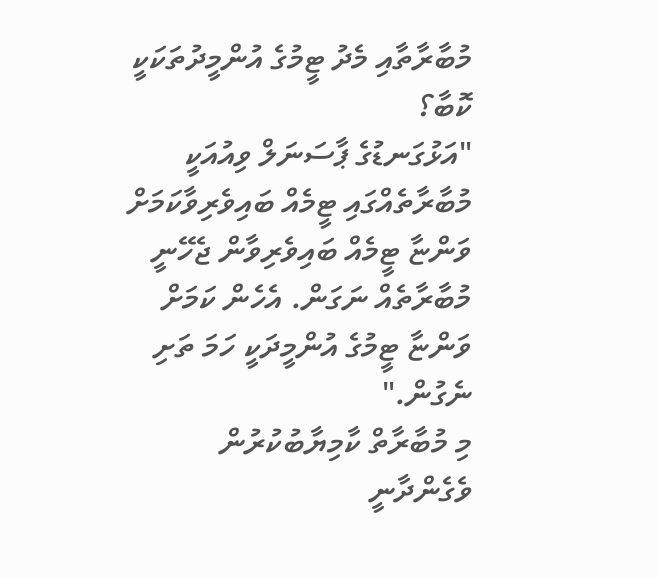މުބާރާތާއި މެދު ޓީމުގެ އުންމީދުތަކަކީ ކޮބާ؟
"އަޅުގަނޑުގެ ޕާސަނަލް ވިއުއަކީ މުބާރާތެއްގައި ޓީމެއް ބައިވެރިވާކަމަށް ވަންޏާ ޓީމެއް ބައިވެރިވާން ޖެހޭނީ މުބާރާތެއް ނަގަން. އެހެން ކަމަށް ވަންޏާ ޓީމުގެ އުންމީދަކީ ހަމަ ތަށި ނެގުން."
މި މުބާރާތް ކާމިޔާބުކުރުން ވެގެންދާނީ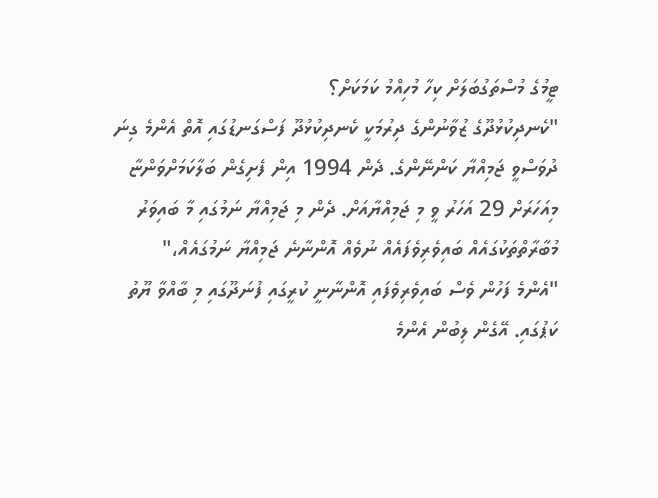ޓީމުގެ މުސްތަގުބަލަށް ކިހާ މުހިއްމު ކަމަކަށް؟
"ކެނދިކުޅުދޫގެ ޒުވާނުންގެ ދިރުމަކީ ކެނދިކުޅުދޫ ފަސްގަނޑުގައި އޮތް އެންމެ ގިނަ ދުވަސްވީ ޖަމިއްޔާ ކަންނޭންގެ. ދެން 1994 އިން ފެށިގެން ބަލާކަމަށްވަންޏާ މިއަހަރަށް 29 އަހަރު ވީ މި ޖަމިއްޔާއަށް. ދެން މި ޖަމިއްޔާ ނަމުގައި މާ ބައިވަރު މުބާރާތްތަކުގައެއް ބައިވެރިވެފައެއް ނުވެއް އޮންނާނެ ޖަމިއްޔާ ނަމުގައެއް،"
"އެންމެ ފަހުން ވެސް ބައިވެރިވެފައި އޮންނާނީ ކުރީގައި ފުނަދޫގައި މި ބާއްވާ ޔޫތު ކަޕުގައި. އޭގެން ލިބުން އެންމެ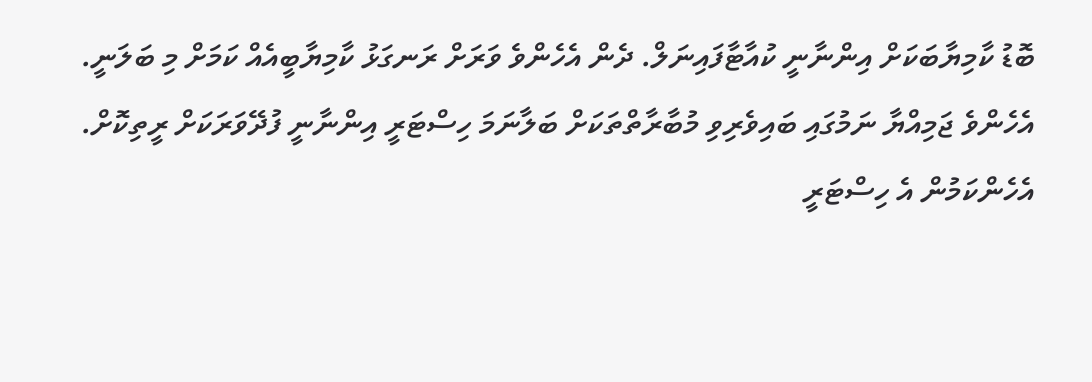ބޮޑު ކާމިޔާބަކަށް އިންނާނީ ކުއާޓާފައިނަލް. ދެން އެހެންވެ ވަރަށް ރަނގަޅު ކާމިޔާބީއެއް ކަމަށް މި ބަލަނީ. އެހެންވެ ޖަމިއްޔާ ނަމުގައި ބައިވެރިވި މުބާރާތްތަކަށް ބަލާނަމަ ހިސްޓަރީ އިންނާނީ ފުދޭވަރަކަށް ރީތިކޮށް. އެހެންކަމުން އެ ހިސްޓަރީ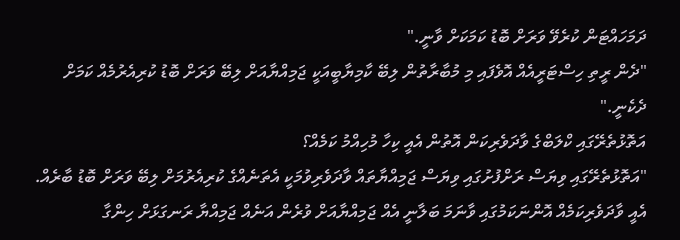ދަމަހައްޓަން ކުރެވޭ ވަރަށް ބޮޑު ކަމަކަށް ވާނީ."
"ދެން ރީތި ހިސްޓަރީއެއް އޮވެފައި މި މުބާރާތުން ލިބޭ ކާމިޔާބީއަކީ ޖަމިއްޔާއަށް ލިބޭ ވަރަށް ބޮޑު ކުރިއެރުމެއް ކަމަށް ދެކެނީ."
އަތޮޅުތެރޭގައި ކްލަބްގެ ވާދަވެރިކަން އޮތުން އެއީ ކިހާ މުހިއްމު ކަމެއް؟
"އަތޮޅުތެރޭގައި ވިޔަސް ރަށްފުށުގައި ވިޔަސް ޖަމިއްޔާތައް ވާދަވެރިވުމަކީ އެތަނެއްގެ ކުރިއެރުމަށް ލިބޭ ވަރަށް ބޮޑު ބާރެއް. އެއީ ވާދަވެރިކަމެއް އޮންނަކަމުގައި ވާނަމަ ބަލާނީ އެއް ޖަމިއްޔާއަށް ވުރެން އަނެއް ޖަމިއްޔާ ރަނގަޅަށް ހިންގާ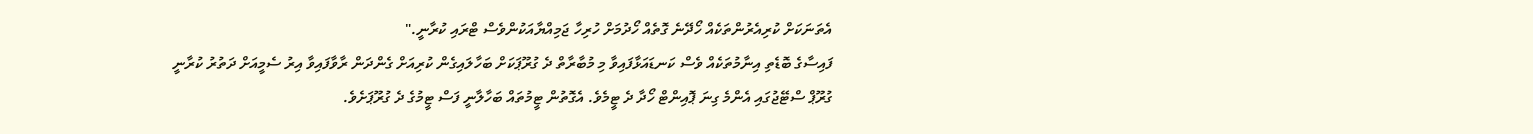އެތަނަކަށް ކުރިއެރުންތަކެއް ހޯދޭނެ ގޮތެއް ހޯދުމަށް ހުރިހާ ޖަމިއްޔާއަކުންވެސް ޓްރައި ކުރާނީ."
ފައިސާގެ ބޮޑެތި އިނާމުތަކެއް ވެސް ކަނޑައަޅާފައިވާ މި މުބާރާތް ދެ ގުރޫޕަކަށް ބަހާލައިގެން ކުރިއަށް ގެންދަން ރާވާފައިވާ އިރު ސެމީއަށް ދަތުރު ކުރާނީ ގުރޫޕް ސްޓޭޖުގައި އެންމެ ގިނަ ޕޮއިންޓް ހޯދާ ދެ ޓީމެވެ. އެގޮތުން ޓީމުތައް ބަހާލާނީ ފަސް ޓީމުގެ ދެ ގުރޫޕަށެވެ.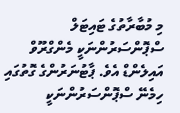މި މުބާރާތުގެ ޓައިޓަލް ސްޕޮންސަރުންނަކީ މެންގްރޫވް އައިލެންޑް އެވެ. ޕާޓުނަރުންގެ ގޮތުގައި ހިމެނޭ ސްޕޮންސަރުންނަކީ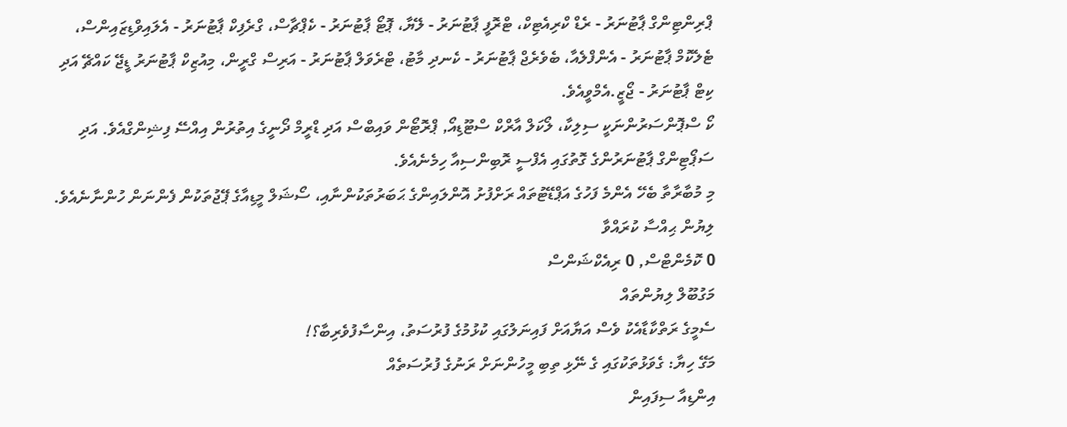ޕްރިންޓިންގް ޕާޓުނަރު - ރެޑް ކްރިއެޓިކް، ޓްރޮފީ ޕާޓުނަރު - ލޭޔާ، ޕޮޓޯ ޕާޓުނަރު - ކެޕްޗާސް، ގްރެފިކް ޕާޓުނަރު - އެލައިވްޑިޒައިންސް، ޓެލެކޮމް ޕާޓުނަރު - އެންފްލެއާ، ބެވެރެޖް ޕާޓުނަރު - ކެނދި މާޓު، ޓްރެވަލް ޕާޓުނަރު - އަރިސް ގްރީން، މިއުޒިކް ޕާޓުނަރު ޑީޖޭ ކައްޗޭ އަދި ކިޓް ޕާޓުނަރު - ޖޯޒީ.އެމްވީއެވެ.
ކޯ ސްޕޮންސަރުންނަކީ ސިލިކާ، ލޯކަލް އާރްކް ސްޓޫޑިއޯ, ޕްރޮޓޯން ވައިބްސް އަދި ޑްރީމް ދޯނީގެ އިތުރުން އިއްސޭ ފިޝިންގްއެވެ. އަދި ސަޕޯޓިންގް ޕާޓުނަރުންގެ ގޮތުގައި އެފްސީ ރޮބިންސިއާ ހިމެނެއެވެ.
މި މުބާރާތާ ބެހޭ އެންމެ ފަހުގެ އަޕްޑޭޓުތައް ރަށްފުށު އޮންލައިންގެ ޙަބަރުތަކުންނާއި، ސޯޝަލް މީޑިއާގެ ޕޭޖުތަކުން ފެންނަން ހުންނާނެއެވެ.
ލިޔުން ޙިއްސާ ކުރައްވާ
0 ކޮމެންޓްސް, 0 ރިއެކްޝަންސް
މަގުބޫލް ލިޔުންތައް
ސެމީގެ ރަތްކާޑާއެކު ވެސް އަޔާއަށް ފައިނަލުގައި ކުޅުމުގެ ފުރުސަތު، އިންސާފުވެރިބާ؟!
މަގޭ ހިޔާ: ގެވަޅުތަކުގައި ގެ ނޭޅި ތިބި މީހުންނަށް ރަނުގެ ފުރުސަތެއް
އިންޑިއާ ސިފައިން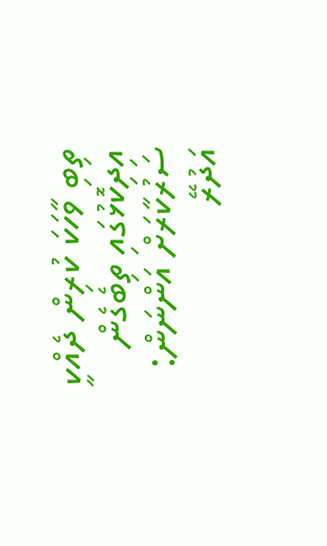ތިބި ވާހަކަ ކުރިން ދެއްކީ އިދިކޮޅުގައި ތިބެގެން ސަރުކާރަށް އަންނަން: އަދުރޭ